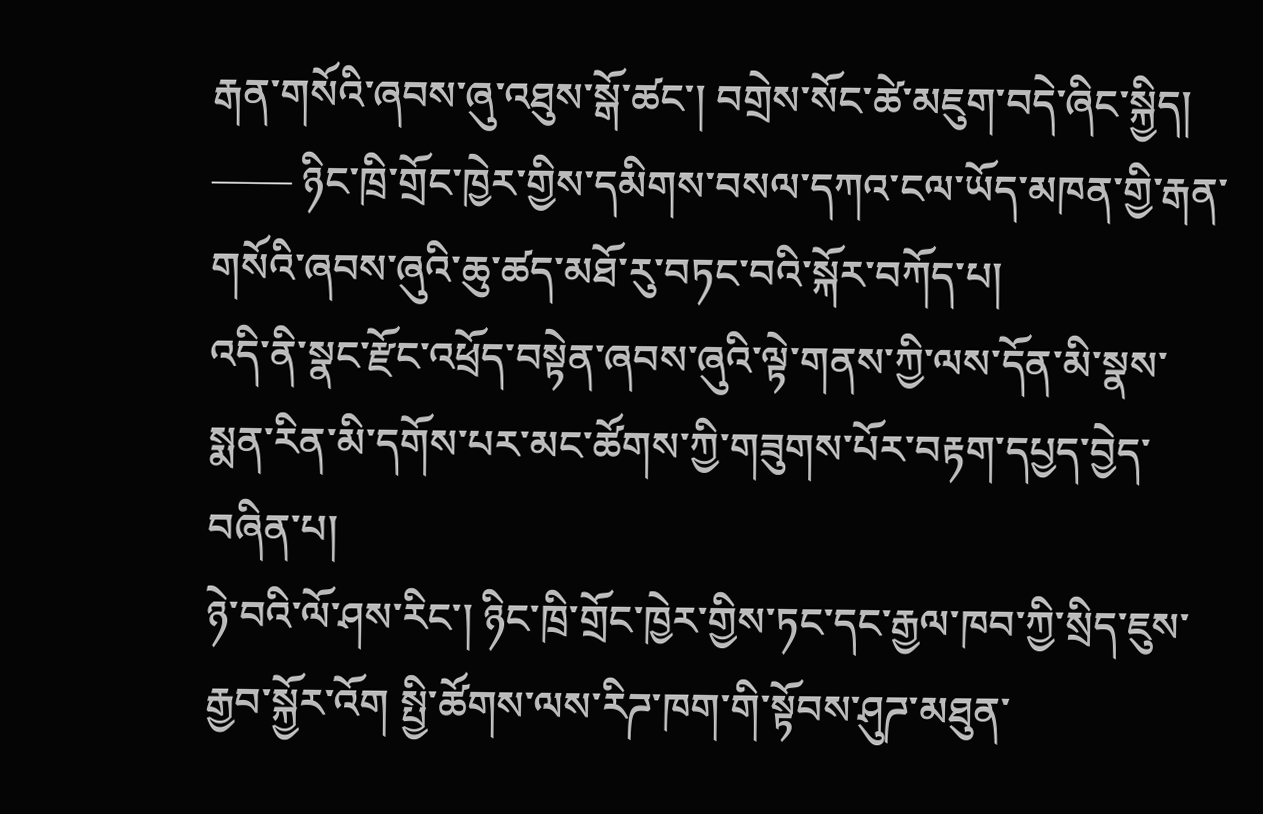རྒན་གསོའི་ཞབས་ཞུ་འཐུས་སྒོ་ཚང་། བགྲེས་སོང་ཚེ་མཇུག་བདེ་ཞིང་སྐྱིད།
—— ཉིང་ཁྲི་གྲོང་ཁྱེར་གྱིས་དམིགས་བསལ་དཀའ་ངལ་ཡོད་མཁན་གྱི་རྒན་གསོའི་ཞབས་ཞུའི་ཆུ་ཚད་མཐོ་རུ་བཏང་བའི་སྐོར་བཀོད་པ།
འདི་ནི་སྣང་རྫོང་འཕྲོད་བསྟེན་ཞབས་ཞུའི་ལྟེ་གནས་ཀྱི་ལས་དོན་མི་སྣས་སྨན་རིན་མི་དགོས་པར་མང་ཚོགས་ཀྱི་གཟུགས་པོར་བརྟག་དཔྱད་བྱེད་བཞིན་པ།
ཉེ་བའི་ལོ་ཤས་རིང་། ཉིང་ཁྲི་གྲོང་ཁྱེར་གྱིས་ཏང་དང་རྒྱལ་ཁབ་ཀྱི་སྲིད་ཇུས་རྒྱབ་སྐྱོར་འོག སྤྱི་ཚོགས་ལས་རིཌ་ཁག་གི་སྟོབས་ཤུཌ་མཐུན་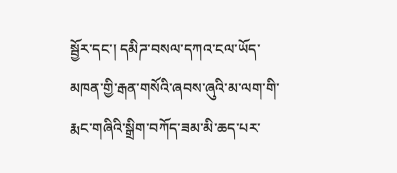སྦྱོར་དང་། དམིཌ་བསལ་དཀའ་ངལ་ཡོད་མཁན་གྱི་རྒན་གསོའི་ཞབས་ཞུའི་མ་ལག་གི་རྨང་གཞིའི་སྒྲིག་བཀོད་ཟམ་མི་ཆད་པར་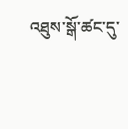འཐུས་སྒོ་ཚང་དུ་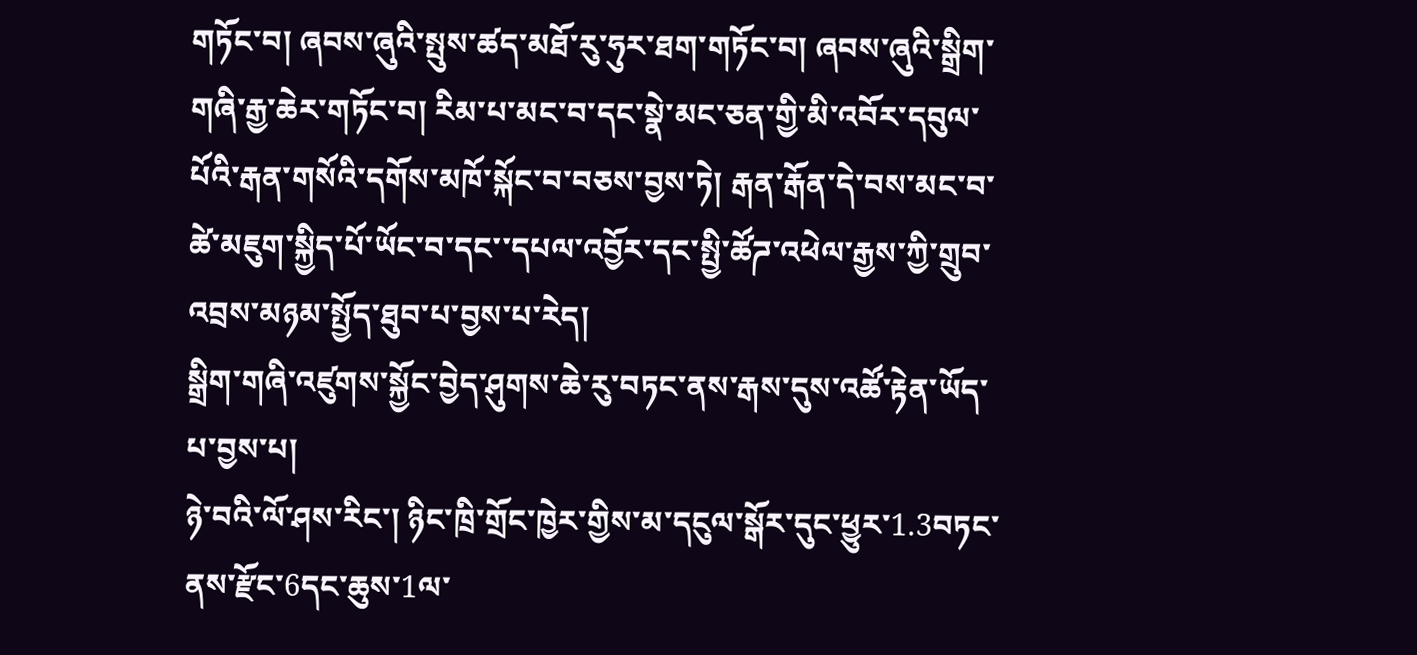གཏོང་བ། ཞབས་ཞུའི་སྤུས་ཚད་མཐོ་རུ་ཧུར་ཐག་གཏོང་བ། ཞབས་ཞུའི་སྒྲིག་གཞི་རྒྱ་ཆེར་གཏོང་བ། རིམ་པ་མང་བ་དང་སྣེ་མང་ཅན་གྱི་མི་འབོར་དབུལ་པོའི་རྒན་གསོའི་དགོས་མཁོ་སྐོང་བ་བཅས་བྱས་ཏེ། རྒན་རྒོན་དེ་བས་མང་བ་ཚེ་མཇུག་སྐྱིད་པོ་ཡོང་བ་དང་་དཔལ་འབྱོར་དང་སྤྱི་ཚོཌ་འཕེལ་རྒྱས་ཀྱི་གྲུབ་འབྲས་མཉམ་སྤྱོད་ཐུབ་པ་བྱས་པ་རེད།
སྒྲིག་གཞི་འཛུགས་སྐྱོང་བྱེད་ཤུགས་ཆེ་རུ་བཏང་ནས་རྒས་དུས་འཚོ་རྟེན་ཡོད་པ་བྱས་པ།
ཉེ་བའི་ལོ་ཤས་རིང་། ཉིང་ཁྲི་གྲོང་ཁྱེར་གྱིས་མ་དངུལ་སྒོར་དུང་ཕྱུར་1.3བཏང་ནས་རྫོང་6དང་ཆུས་1ལ་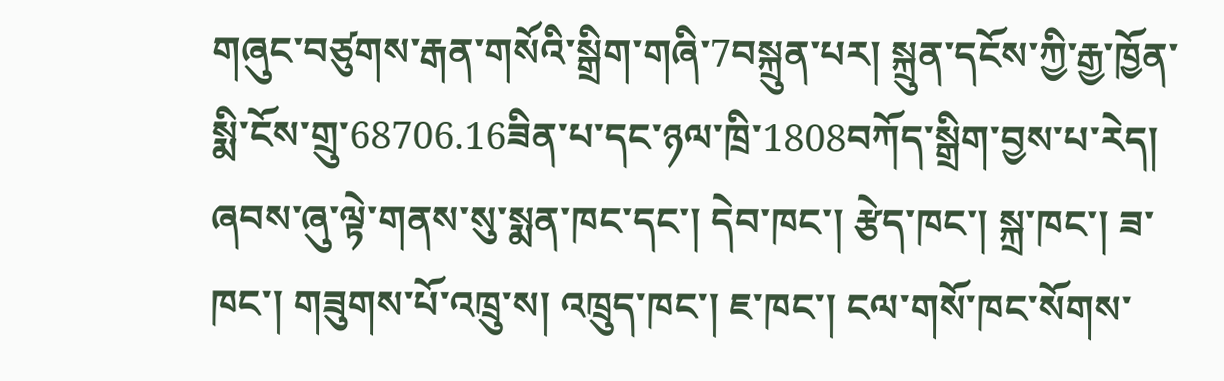གཞུང་བཙུགས་རྒན་གསོའི་སྒྲིག་གཞི་7བསྐྲུན་པར། སྐྲུན་དངོས་ཀྱི་རྒྱ་ཁྱོན་སྨི་ངོས་གྲུ་68706.16ཟིན་པ་དང་ཉལ་ཁྲི་1808བཀོད་སྒྲིག་བྱས་པ་རེད། ཞབས་ཞུ་ལྟེ་གནས་སུ་སྨན་ཁང་དང་། དེབ་ཁང་། རྩེད་ཁང་། སྐྲ་ཁང་། ཟ་ཁང་། གཟུགས་པོ་འཁྲུ་ས། འཁྲུད་ཁང་། ཇ་ཁང་། ངལ་གསོ་ཁང་སོགས་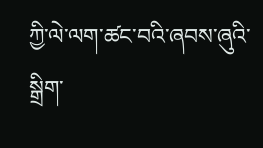ཀྱི་ལེ་ལག་ཚང་བའི་ཞབས་ཞུའི་སྒྲིག་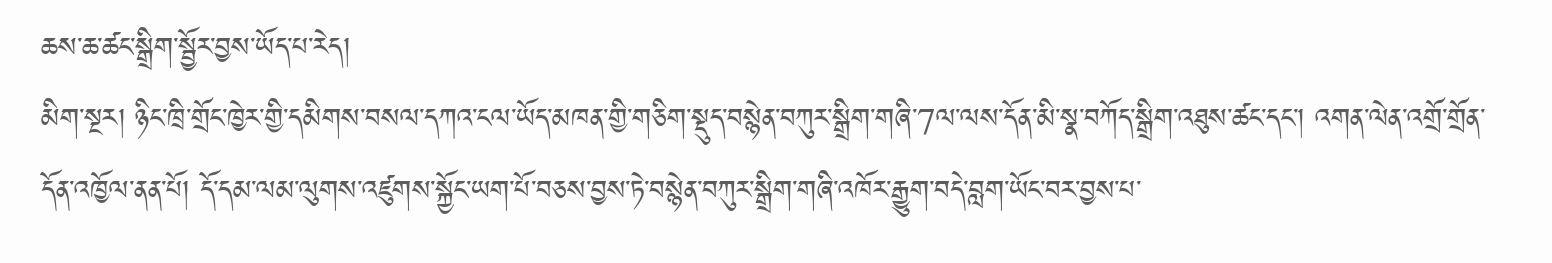ཆས་ཆ་ཚང་སྒྲིག་སྦྱོར་བྱས་ཡོད་པ་རེད།
མིག་སྔར། ཉིང་ཁྲི་གྲོང་ཁྱེར་གྱི་དམིགས་བསལ་དཀའ་ངལ་ཡོད་མཁན་གྱི་གཅིག་སྡུད་བསྙེན་བཀུར་སྒྲིག་གཞི་7ལ་ལས་དོན་མི་སྣ་བཀོད་སྒྲིག་འཐུས་ཚང་དང་། འགན་ལེན་འགྲོ་གྲོན་དོན་འཁྱོལ་ནན་པོ། དོ་དམ་ལམ་ལུགས་འཛུགས་སྐྱོང་ཡག་པོ་བཅས་བྱས་ཏེ་བསྙེན་བཀུར་སྒྲིག་གཞི་འཁོར་རྒྱུག་བདེ་བླག་ཡོང་བར་བྱས་པ་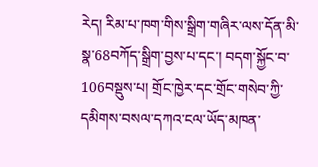རེད། རིམ་པ་ཁག་གིས་སྒྲིག་གཞིར་ལས་དོན་མི་སྣ་68བཀོད་སྒྲིག་བྱས་པ་དང་། བདག་སྐྱོང་བ་106བསྡུས་པ། གྲོང་ཁྱེར་དང་གྲོང་གསེབ་ཀྱི་དམིགས་བསལ་དཀའ་ངལ་ཡོད་མཁན་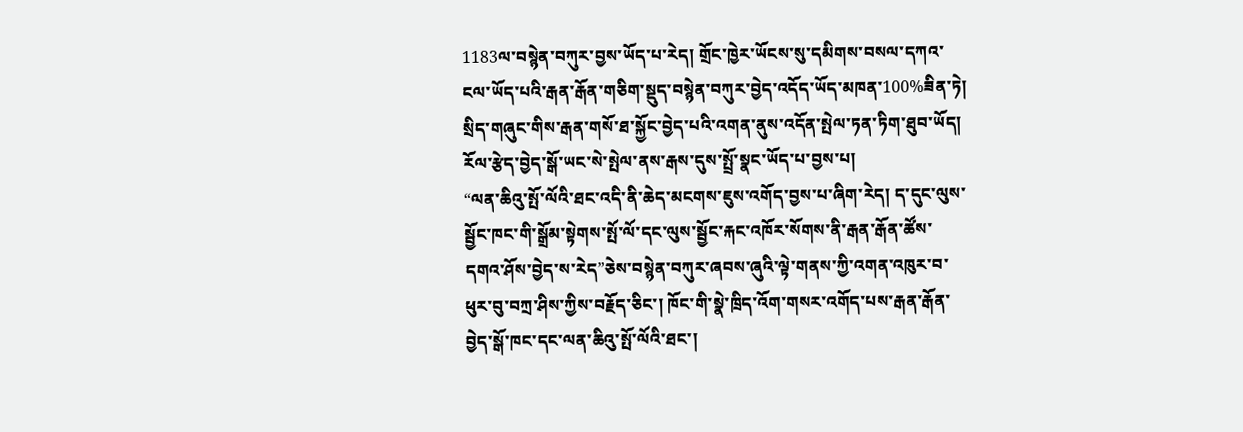1183ལ་བསྙེན་བཀུར་བྱས་ཡོད་པ་རེད། གྲོང་ཁྱེར་ཡོངས་སུ་དམིགས་བསལ་དཀའ་ངལ་ཡོད་པའི་རྒན་རྒོན་གཅིག་སྡུད་བསྙེན་བཀུར་བྱེད་འདོད་ཡོད་མཁན་100%ཟིན་ཏེ། སྲིད་གཞུང་གིས་རྒན་གསོ་ཐ་སྐྱོང་བྱེད་པའི་འགན་ནུས་འདོན་སྤེལ་ཏན་ཏིག་ཐུབ་ཡོད།
རོལ་རྩེད་བྱེད་སྒོ་ཡང་སེ་སྤེལ་ནས་རྒས་དུས་སྤྲོ་སྣང་ཡོད་པ་བྱས་པ།
“ལན་ཆིའུ་སྤོ་ལོའི་ཐང་འདི་ནི་ཆེད་མངགས་ཇུས་འགོད་བྱས་པ་ཞིག་རེད། ད་དུང་ལུས་སྦྱོང་ཁང་གི་སྒྲོམ་སྟེགས་སྤོ་ལོ་དང་ལུས་སྦྱོང་རྐང་འཁོར་སོགས་ནི་རྒན་རྒོན་ཚོས་དགའ་ཤོས་བྱེད་ས་རེད”ཅེས་བསྙེན་བཀུར་ཞབས་ཞུའི་ལྟེ་གནས་ཀྱི་འགན་འཁུར་བ་ཕུར་བུ་བཀྲ་ཤིས་ཀྱིས་བརྗོད་ཅིང་། ཁོང་གི་སྣེ་ཁྲིད་འོག་གསར་འགོད་པས་རྒན་རྒོན་བྱེད་སྒོ་ཁང་དང་ལན་ཆིའུ་སྤོ་ལོའི་ཐང་།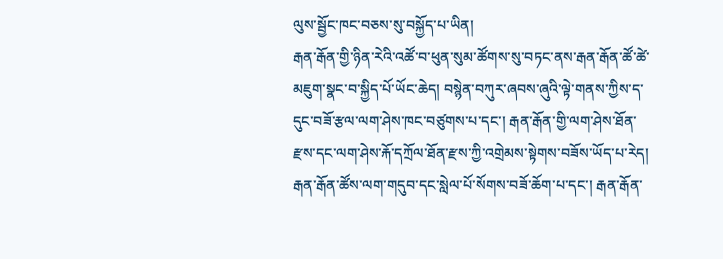ལུས་སྦྱོང་ཁང་བཅས་སུ་བསྐྱོད་པ་ཡིན།
རྒན་རྒོན་གྱི་ཉིན་རེའི་འཚོ་བ་ཕུན་སུམ་ཚོགས་སུ་བཏང་ནས་རྒན་རྒོན་ཚོ་ཚེ་མཇུག་སྣང་བ་སྐྱིད་པོ་ཡོང་ཆེད། བསྙེན་བཀུར་ཞབས་ཞུའི་ལྟེ་གནས་ཀྱིས་ད་དུང་བཟོ་རྩལ་ལག་ཤེས་ཁང་བཙུགས་པ་དང་། རྒན་རྒོན་གྱི་ལག་ཤེས་ཐོན་རྫས་དང་ལག་ཤེས་རྐོ་དཀྲོལ་ཐོན་རྫས་ཀྱི་འགྲེམས་སྟེགས་བཟོས་ཡོད་པ་རེད། རྒན་རྒོན་ཚོས་ལག་གདུབ་དང་སླེལ་པོ་སོགས་བཟོ་ཆོག་པ་དང་། རྒན་རྒོན་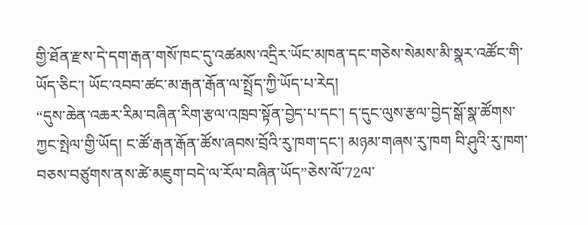གྱི་ཐོན་རྫས་དེ་དག་རྒན་གསོ་ཁང་དུ་འཚམས་འདྲིར་ཡོང་མཁན་དང་གཅེས་སེམས་མི་སྣར་འཚོང་གི་ཡོད་ཅིང་། ཡོང་འབབ་ཚང་མ་རྒན་རྒོན་ལ་སྤྲོད་ཀྱི་ཡོད་པ་རེད།
“དུས་ཆེན་འཆར་རིམ་བཞིན་རིག་རྩལ་འཁྲབ་སྟོན་བྱེད་པ་དང་། ད་དུང་ལུས་རྩལ་བྱེད་སྒོ་སྣ་ཚོགས་ཀྱང་སྤེལ་གྱི་ཡོད། ང་ཚོ་རྒན་རྒོན་ཚོས་ཞབས་བྲོའི་རུ་ཁག་དང་། མཉམ་གཞས་རུ་ཁག བི་ཤུའི་རུ་ཁག་བཅས་བཙུགས་ནས་ཚེ་མཇུག་བདེ་ལ་རོལ་བཞིན་ཡོད”ཅེས་ལོ་72ལ་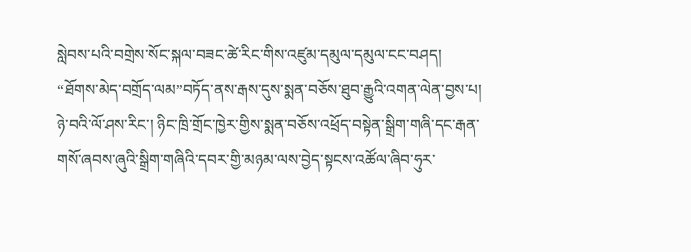སླེབས་པའི་བགྲེས་སོང་སྐལ་བཟང་ཚེ་རིང་གིས་འཛུམ་དམུལ་དམུལ་ངང་བཤད།
“ཐོགས་མེད་བགྲོད་ལམ”བཏོད་ནས་རྒས་དུས་སྨན་བཅོས་ཐུབ་རྒྱུའི་འགན་ལེན་བྱས་པ།
ཉེ་བའི་ལོ་ཤས་རིང་། ཉིང་ཁྲི་གྲོང་ཁྱེར་གྱིས་སྨན་བཅོས་འཕྲོད་བསྟེན་སྒྲིག་གཞི་དང་རྒན་གསོ་ཞབས་ཞུའི་སྒྲིག་གཞིའི་དབར་གྱི་མཉམ་ལས་བྱེད་སྟངས་འཚོལ་ཞིབ་ཧུར་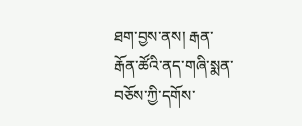ཐག་བྱས་ནས། རྒན་རྒོན་ཚོའི་ནད་གཞི་སྨན་བཅོས་ཀྱི་དགོས་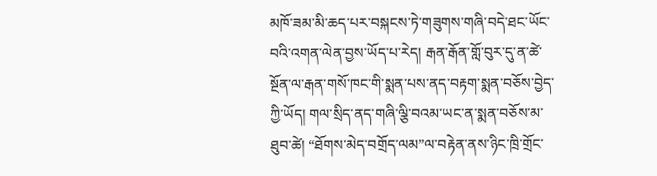མཁོ་ཟམ་མི་ཆད་པར་བསྐངས་ཏེ་གཟུགས་གཞི་བདེ་ཐང་ཡོང་བའི་འགན་ལེན་བྱས་ཡོད་པ་རེད། རྒན་རྒོན་གློ་བུར་དུ་ན་ཚེ་སྔོན་ལ་རྒན་གསོ་ཁང་གི་སྨན་པས་ནད་བརྟག་སྨན་བཅོས་བྱེད་ཀྱི་ཡོད། གལ་སྲིད་ནད་གཞི་ལྕི་བའམ་ཡང་ན་སྨན་བཅོས་མ་ཐུབ་ཚེ། “ཐོགས་མེད་བགྲོད་ལམ”ལ་བརྟེན་ནས་ཉིང་ཁྲི་གྲོང་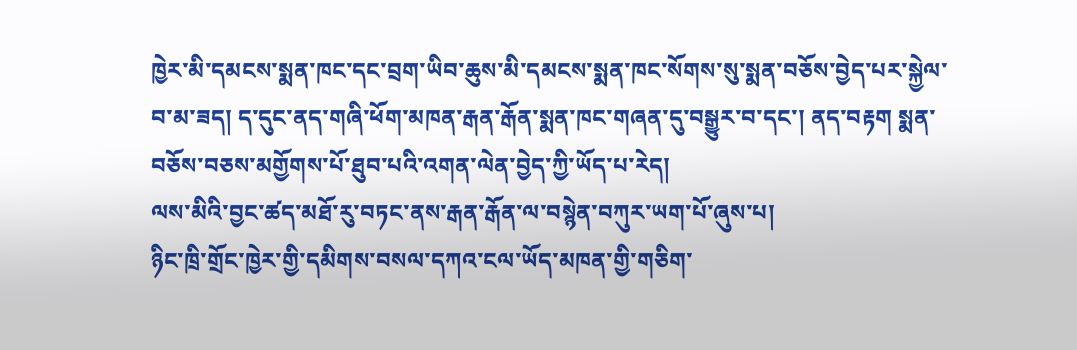ཁྱེར་མི་དམངས་སྨན་ཁང་དང་བྲག་ཡིབ་ཆུས་མི་དམངས་སྨན་ཁང་སོགས་སུ་སྨན་བཅོས་བྱེད་པར་སྐྱེལ་བ་མ་ཟད། ད་དུང་ནད་གཞི་ཕོག་མཁན་རྒན་རྒོན་སྨན་ཁང་གཞན་དུ་བསྒྱུར་བ་དང་། ནད་བརྟག སྨན་བཅོས་བཅས་མགྱོགས་པོ་ཐུབ་པའི་འགན་ལེན་བྱེད་ཀྱི་ཡོད་པ་རེད།
ལས་མིའི་བྱང་ཚད་མཐོ་རུ་བཏང་ནས་རྒན་རྒོན་ལ་བསྙེན་བཀུར་ཡག་པོ་ཞུས་པ།
ཉིང་ཁྲི་གྲོང་ཁྱེར་གྱི་དམིགས་བསལ་དཀའ་ངལ་ཡོད་མཁན་གྱི་གཅིག་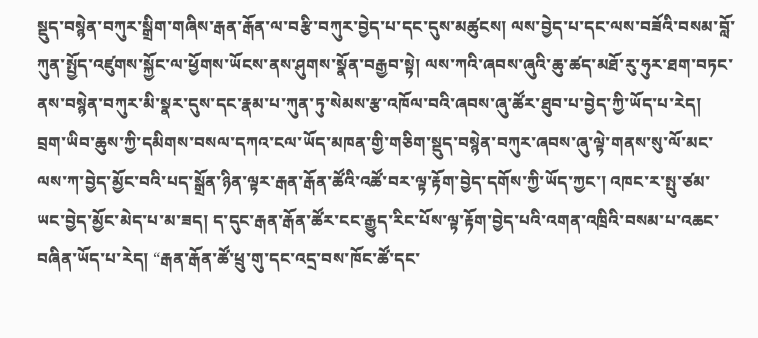སྡུད་བསྙེན་བཀུར་སྒྲིག་གཞིས་རྒན་རྒོན་ལ་བརྩི་བཀུར་བྱེད་པ་དང་དུས་མཚུངས། ལས་བྱེད་པ་དང་ལས་བཟོའི་བསམ་བློ་ཀུན་སྤྱོད་འཛུགས་སྐྱོང་ལ་ཕྱོགས་ཡོངས་ནས་ཤུགས་སྣོན་བརྒྱབ་སྟེ། ལས་ཀའི་ཞབས་ཞུའི་ཆུ་ཚད་མཐོ་རུ་ཧུར་ཐག་བཏང་ནས་བསྙེན་བཀུར་མི་སྣར་དུས་དང་རྣམ་པ་ཀུན་ཏུ་སེམས་རྩ་འཁོལ་བའི་ཞབས་ཞུ་ཚོར་ཐུབ་པ་བྱེད་ཀྱི་ཡོད་པ་རེད།
བྲག་ཡིབ་ཆུས་ཀྱི་དམིགས་བསལ་དཀའ་ངལ་ཡོད་མཁན་གྱི་གཅིག་སྡུད་བསྙེན་བཀུར་ཞབས་ཞུ་ལྟེ་གནས་སུ་ལོ་མང་ལས་ཀ་བྱེད་མྱོང་བའི་པད་སྒྲོན་ཉིན་ལྟར་རྒན་རྒོན་ཚོའི་འཚོ་བར་ལྟ་རྟོག་བྱེད་དགོས་ཀྱི་ཡོད་ཀྱང་། འཁང་ར་སྤུ་ཙམ་ཡང་བྱེད་མྱོང་མེད་པ་མ་ཟད། ད་དུང་རྒན་རྒོན་ཚོར་ངང་རྒྱུད་རིང་པོས་ལྟ་རྟོག་བྱེད་པའི་འགན་འཁྲིའི་བསམ་པ་འཆང་བཞིན་ཡོད་པ་རེད། “རྒན་རྒོན་ཚོ་ཕྲུ་གུ་དང་འདྲ་བས་ཁོང་ཚོ་དང་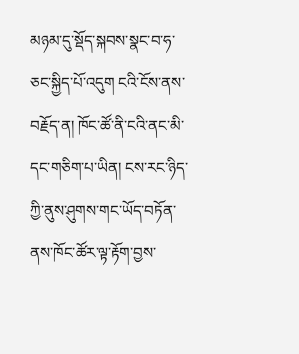མཉམ་དུ་སྡོད་སྐབས་སྣང་བ་ཧ་ཅང་སྐྱིད་པོ་འདུག ངའི་ངོས་ནས་བརྗོད་ན། ཁོང་ཚོ་ནི་ངའི་ནང་མི་དང་གཅིག་པ་ཡིན། ངས་རང་ཉིད་ཀྱི་ནུས་ཤུགས་གང་ཡོད་བཏོན་ནས་ཁོང་ཚོར་ལྟ་རྟོག་བྱས་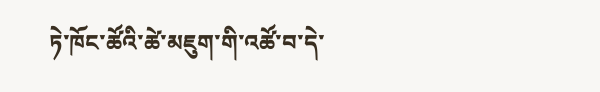ཏེ་ཁོང་ཚོའི་ཚེ་མཇུག་གི་འཚོ་བ་དེ་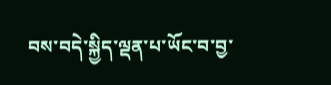བས་བདེ་སྐྱིད་ལྡན་པ་ཡོང་བ་བྱ་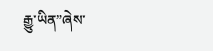རྒྱུ་ཡིན”ཞེས་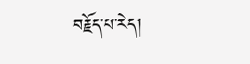བརྗོད་པ་རེད།